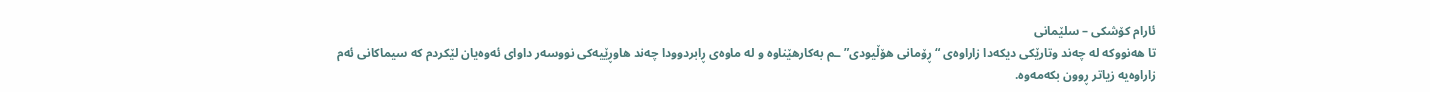ئارام كۆشكی – سلێمانی
تا هەنووکە لە چەند وتارێکی دیکەدا زاراوەی “ڕۆمانی هۆڵیودی”ـم بەکارهێناوە و لە ماوەی ڕابردوودا چەند هاوڕێیەکی نووسەر داوای ئەوەیان لێکردم کە سیماکانی ئەم زاراوەیە زیاتر ڕوون بکەمەوە.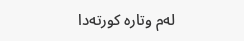لەم وتارە کورتەدا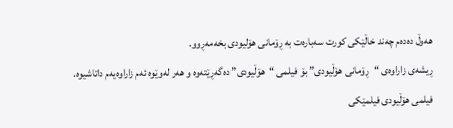هەوڵ دەدەم چەند خاڵێکی کورت سەبارەت بە ڕۆمانی هۆلیودی بخەمەڕوو.
ڕیشەی زاراوەی “ڕۆمانی هۆڵیودی” بۆ فیلمی “هۆڵیودی” دەگەڕێتەوە و هەر لەوێوە ئەم زاراوەیەم داتاشیوە. فیلمی هۆڵیودی فیلمێکی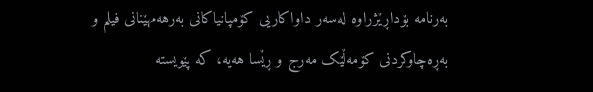بەرنامە بۆداڕێژراوە لەسەر داواکاریی کۆمپانیاکانی بەرهەمهێنانی فیلم و بەڕەچاوکردنی کۆمەڵێک مەرج و ڕێسا هەیە، کە پێویستە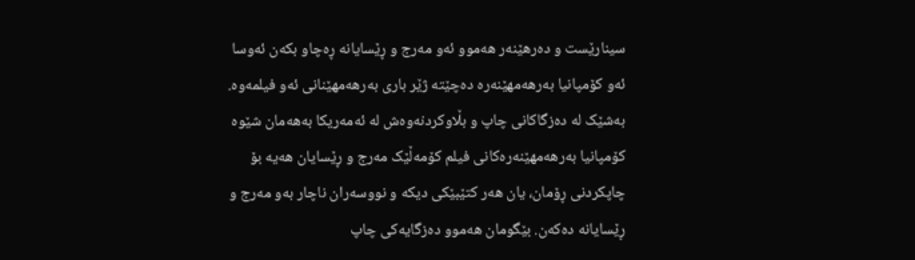سینارێست و دەرهێنەر هەموو ئەو مەرج و ڕێسایانە ڕەچاو بکەن ئەوسا ئەو کۆمپانیا بەرهەمهێنەرە دەچێتە ژێر باری بەرهەمهێنانی ئەو فیلمەوە.
بەشێک لە دەزگاکانی چاپ و بڵاوکردنەوەش لە ئەمەریکا بەهەمان شێوە کۆمپانیا بەرهەمهێنەرەکانی فیلم کۆمەڵێک مەرج و ڕێسایان هەیە بۆ چاپکردنی ڕۆمان، یان هەر کتێبێکی دیکە و نووسەران ناچار بەو مەرج و ڕێسایانە دەکەن. بێگومان هەموو دەزگایەکی چاپ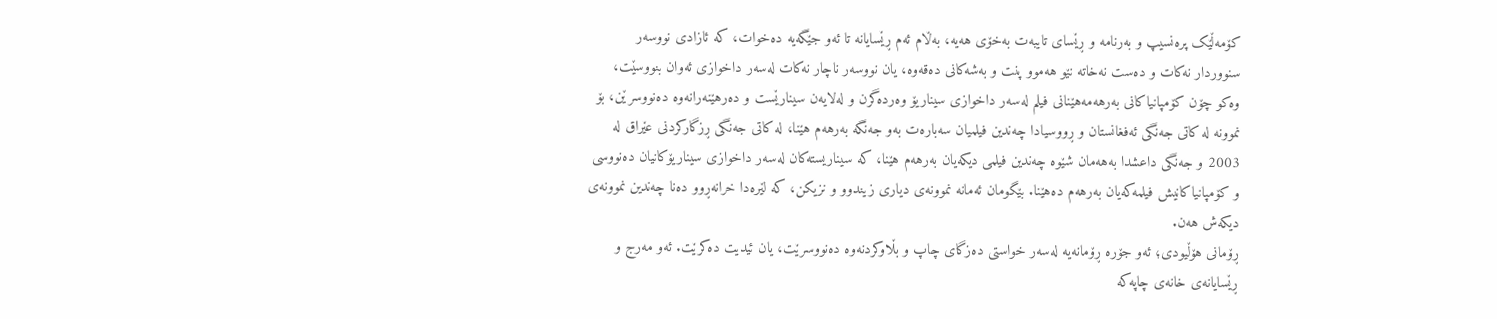کۆمەڵێک پرەنسیپ و بەرنامە و ڕێسای تایبەت بەخۆی هەیە، بەڵام ئەم ڕێسایانە تا ئەو جێگەیە دەخوات، کە ئازادی نووسەر سنووردار نەکات و دەست نەخاتە نێو هەموو پنت و بەشەکانی دەقەوە، یان نووسەر ناچار نەکات لەسەر داخوازی ئەوان بنووسێت، وەکو چۆن کۆمپانیاکانی بەرهەمەهێنانی فیلم لەسەر داخوازی سیناریۆ وەردەگرن و لەلایەن سینارێست و دەرهێنەرانەوە دەنووسرێن، بۆ نموونە لە کاتی جەنگی ئەفغانستان و ڕووسیادا چەندین فیلمیان سەبارەت بەو جەنگە بەرهەم هێنا، لە کاتی جەنگی ڕزگارکردنی عێراق لە 2003 و جەنگی داعشدا بەهەمان شێوە چەندین فیلمی دیکەیان بەرهەم هێنا، کە سیناریستەکان لەسەر داخوازی سیناریۆکانیان دەنووسی و کۆمپانیاکانیش فیلمەکەیان بەرهەم دەهێنا. بێگومان ئەمانە نموونەی دیاری زیندوو و نزیکن، کە لێرەدا خرانەڕوو دەنا چەندین نموونەی دیکەش هەن.
ڕۆمانی هۆڵیودی؛ ئەو جۆرە ڕۆمانەیە لەسەر خواستی دەزگای چاپ و بڵاوکردنەوە دەنووسرێت، یان ئیدیت دەکرێت. ئەو مەرج و ڕێسایانەی خانەی چاپەکە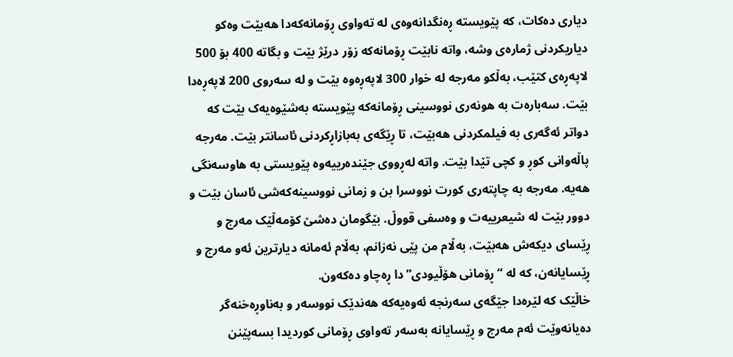دیاری دەکات، کە پێویستە ڕەنگدانەوەی لە تەواوی ڕۆمانەکەدا هەبێت وەکو دیاریکردنی ژمارەی وشە، واتە نابێت ڕۆمانەکە زۆر درێژ بێت و بگاتە 400 بۆ 500 لاپەڕەی کتێب، بەڵکو مەرجە لە خوار 300 لاپەڕەوە بێت و لە سەروی 200 لاپەڕەدا بێت. سەبارەت بە هونەری نووسینی ڕۆمانەکە پێویستە بەشێوەیەک بێت کە دواتر ئەگەری بە فیلمکردنی هەبێت، تا ڕێگەی بەبازاڕکردنی ئاسانتر بێت. مەرجە پاڵەوانی کوڕ و کچی تێدا بێت. واتە لەڕووی جێندەرییەوە پێویستی بە هاوسەنگی هەیە. مەرجە بە چاپتەری کورت نووسرا بن و زمانی نووسینەکەشی ئاسان بێت و دوور بێت لە شیعرییەت و وەسفی قووڵ. بێگومان دەشێ کۆمەڵێک مەرج و ڕێسای دیکەش هەبێت، بەڵام من پێی نەزانم، بەڵام ئەمانە دیارترین ئەو مەرج و ڕێسایانەن، کە لە “ڕۆمانی هۆڵیودی”دا ڕەچاو دەکەون.
خاڵێک کە لێرەدا جێگەی سەرنجە ئەوەیەکە هەندێک نووسەر و بەناوڕەخنەگر دەیانەوێت ئەم مەرج و ڕێسایانە بەسەر تەواوی ڕۆمانی کوردیدا بسەپێنن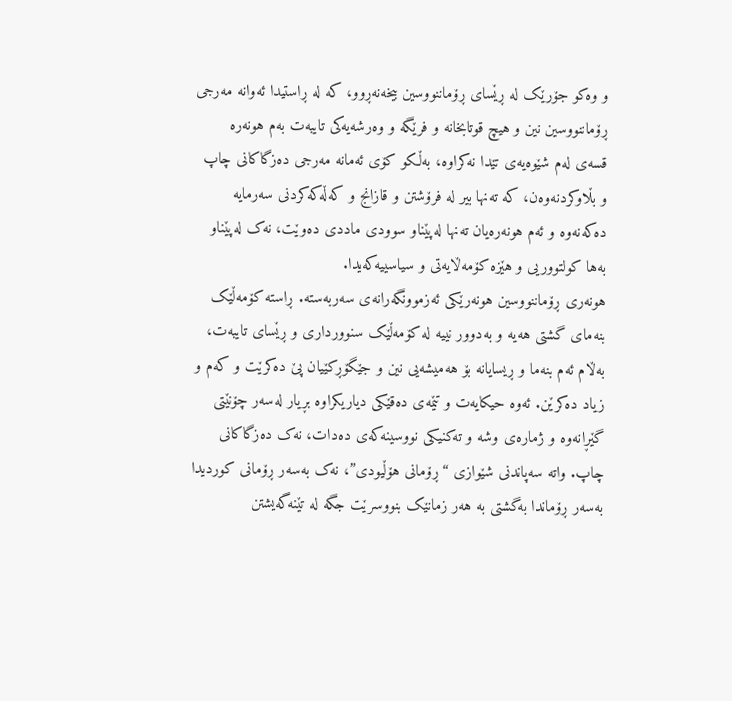و وەکو جۆرێک لە ڕێسای ڕۆماننووسین بیخەنەڕوو، کە لە ڕاستیدا ئەوانە مەرجی ڕۆماننووسین نین و هیچ قوتابخانە و فرێگە و وەرشەیەکی تایبەت بەم هونەرە قسەی لەم شێوەیەی تێدا نەکراوە، بەڵکو کۆی ئەمانە مەرجی دەزگاکانی چاپ و بڵاوکردنەوەن، کە تەنها بیر لە فرۆشتن و قازانج و کەڵەکەکردنی سەرمایە دەکەنەوە و ئەم هونەرەیان تەنها لەپێناو سوودی ماددی دەوێت، نەک لەپێناو بەها کولتووریی و هێزە کۆمەڵایەتی و سیاسییەکەیدا.
هونەری ڕۆماننووسین هونەرێکی ئەزموونگەرانەی سەربەستە. ڕاستە کۆمەڵێک بنەمای گشتی هەیە و بەدوور نییە لە کۆمەڵێک سنوورداری و ڕێسای تایبەت، بەڵام ئەم بنەما و ڕیسایانە بۆ هەمیشەیی نین و جێگۆڕکێیان پێ دەکرێت و کەم و زیاد دەکرێن. ئەوە حیکایەت و تێمەی دەقێکی دیاریکراوە بڕیار لەسەر چۆنێتی گێڕانەوە و ژمارەی وشە و تەکنیکی نووسینەکەی دەدات، نەک دەزگاکانی چاپ. واتە سەپاندنی شێوازی “ڕۆمانی هۆڵیودی”، نەک بەسەر ڕۆمانی کوردیدا بەسەر ڕۆماندا بەگشتی بە هەر زمانێک بنووسرێت جگە لە تێنەگەیشتن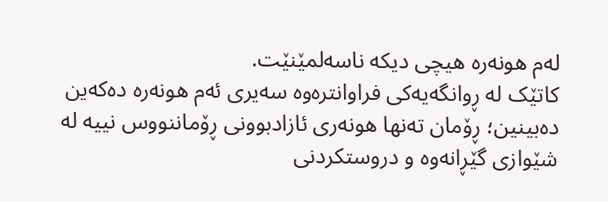لەم هونەرە هیچی دیکە ناسەلمێنێت.
کاتێک لە ڕوانگەیەکی فراوانترەوە سەیری ئەم هونەرە دەکەین دەبینین؛ ڕۆمان تەنها هونەری ئازادبوونی ڕۆماننووس نییە لە شێوازی گێڕانەوە و دروستکردنی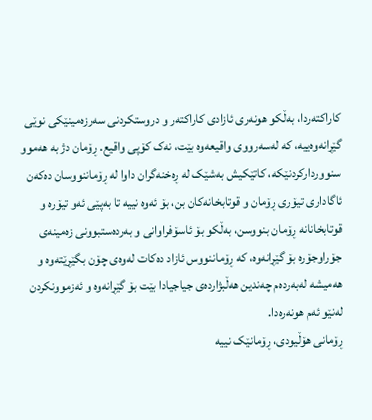کاراکتەردا، بەڵکو هونەری ئازادی کاراکتەر و دروستکردنی سەرزەمینێکی نوێی گێڕانەوەییە، کە لەسەرووی واقیعەوە بێت، نەک کۆپی واقیع. ڕۆمان دژ بە هەموو سنووردارکردنێکە، کاتێکیش بەشێک لە ڕەخنەگران داوا لە ڕۆماننووسان دەکەن ئاگاداری تیۆری ڕۆمان و قوتابخانەکان بن، بۆ ئەوە نییە تا بەپێی ئەو تیۆرە و قوتابخانانە ڕۆمان بنووسن، بەڵکو بۆ ئاسۆفراوانی و بەردەستبوونی زەمینەی جۆراوجۆرە بۆ گێڕانەوە، کە ڕۆماننووس ئازاد دەکات لەوەی چۆن بگێڕێتەوە و هەمیشە لەبەردەم چەندین هەڵبژاردەی جیاجیادا بێت بۆ گێڕانەوە و ئەزموونکردن لەنێو ئەم هونەرەدا.
ڕۆمانی هۆڵیودی، ڕۆمانێک نییە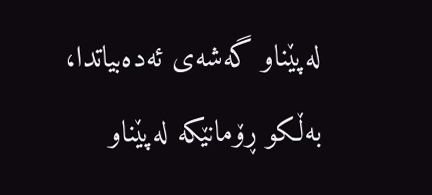لەپێناو گەشەی ئەدەبیاتدا، بەڵکو ڕۆمانێکە لەپێناو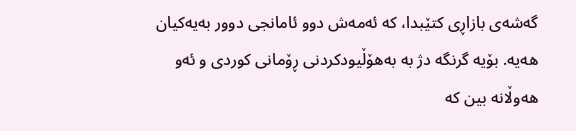گەشەی بازاڕی کتێبدا، کە ئەمەش دوو ئامانجی دوور بەیەکیان هەیە. بۆیە گرنگە دژ بە بەهۆڵیودکردنی ڕۆمانی کوردی و ئەو هەوڵانە بین کە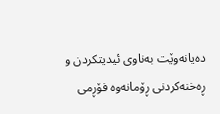دەیانەوێت بەناوی ئیدیتکردن و ڕەخنەکردنی ڕۆمانەوە فۆڕمی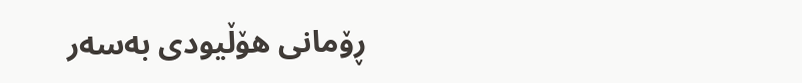ڕۆمانی هۆڵیودی بەسەر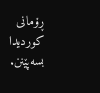ڕۆمانی کوردیدا بسەپێنن.